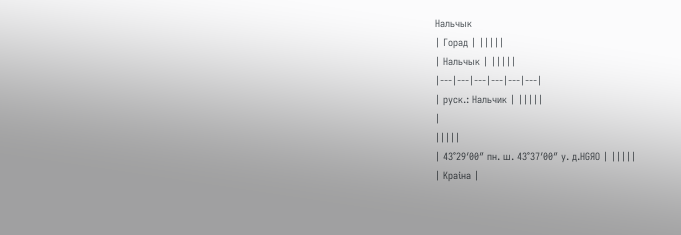Нальчык
| Горад | |||||
| Нальчык | |||||
|---|---|---|---|---|---|
| руск.: Нальчик | |||||
|
|||||
| 43°29′00″ пн. ш. 43°37′00″ у. д.HGЯO | |||||
| Краіна |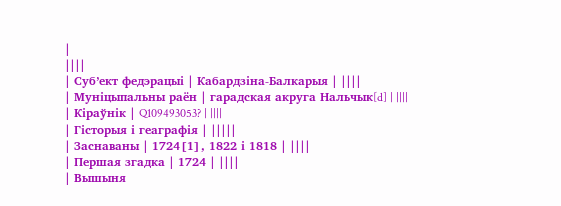|
||||
| Суб’ект федэрацыі | Кабардзіна-Балкарыя | ||||
| Муніцыпальны раён | гарадская акруга Нальчык[d] | ||||
| Кіраўнік | Q109493053? | ||||
| Гісторыя і геаграфія | |||||
| Заснаваны | 1724[1], 1822 і 1818 | ||||
| Першая згадка | 1724 | ||||
| Вышыня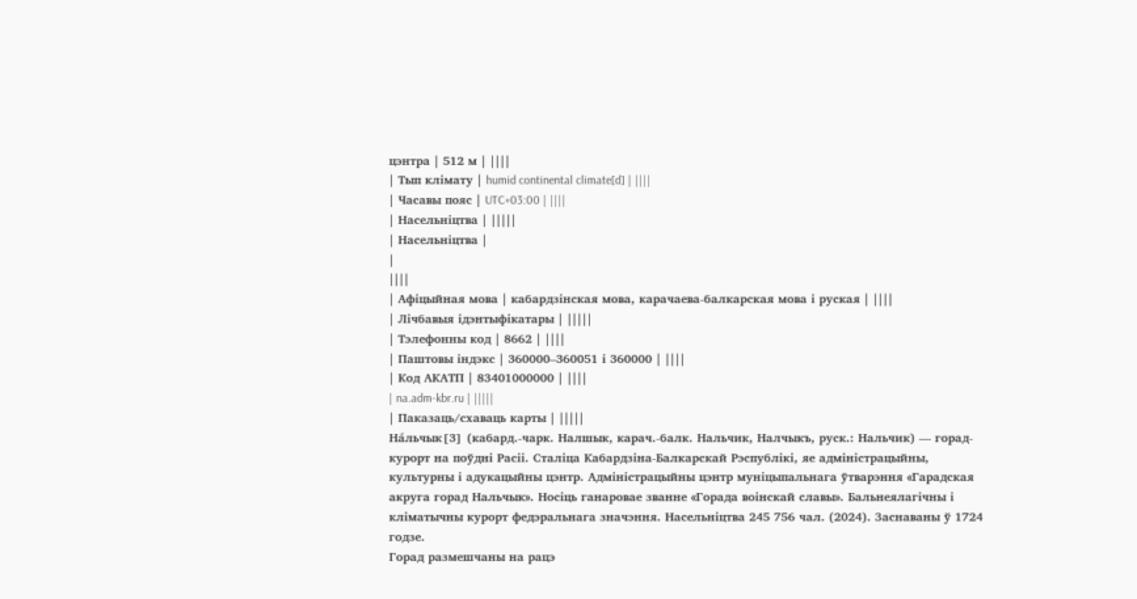цэнтра | 512 м | ||||
| Тып клімату | humid continental climate[d] | ||||
| Часавы пояс | UTC+03:00 | ||||
| Насельніцтва | |||||
| Насельніцтва |
|
||||
| Афіцыйная мова | кабардзінская мова, карачаева-балкарская мова і руская | ||||
| Лічбавыя ідэнтыфікатары | |||||
| Тэлефонны код | 8662 | ||||
| Паштовы індэкс | 360000–360051 і 360000 | ||||
| Код АКАТП | 83401000000 | ||||
| na.adm-kbr.ru | |||||
| Паказаць/схаваць карты | |||||
На́льчык[3] (кабард.-чарк. Налшык, карач.-балк. Нальчик, Налчыкъ, руск.: Нальчик) — горад-курорт на поўдні Расіі. Сталіца Кабардзіна-Балкарскай Рэспублікі, яе адміністрацыйны, культурны і адукацыйны цэнтр. Адміністрацыйны цэнтр муніцыпальнага ўтварэння «Гарадская акруга горад Нальчык». Носіць ганаровае званне «Горада воінскай славы». Бальнеялагічны і кліматычны курорт федэральнага значэння. Насельніцтва 245 756 чал. (2024). Заснаваны ў 1724 годзе.
Горад размешчаны на рацэ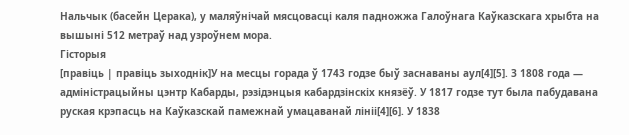Нальчык (басейн Церака), у маляўнічай мясцовасці каля падножжа Галоўнага Каўказскага хрыбта на вышыні 512 метраў над узроўнем мора.
Гісторыя
[правіць | правіць зыходнік]У на месцы горада ў 1743 годзе быў заснаваны аул[4][5]. З 1808 года — адміністрацыйны цэнтр Кабарды, рэзідэнцыя кабардзінскіх князёў. У 1817 годзе тут была пабудавана руская крэпасць на Каўказскай памежнай умацаванай лініі[4][6]. У 1838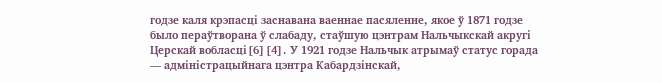годзе каля крэпасці заснавана ваеннае пасяленне, якое ў 1871 годзе было пераўтворана ў слабаду, стаўшую цэнтрам Нальчыкскай акругі Церскай вобласці[6][4]. У 1921 годзе Нальчык атрымаў статус горада — адміністрацыйнага цэнтра Кабардзінскай,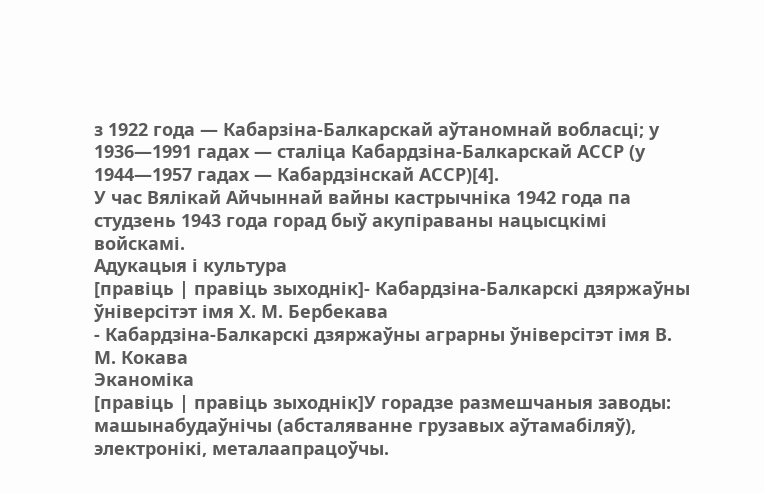з 1922 года — Кабарзіна-Балкарскай аўтаномнай вобласці; у 1936—1991 гадах — сталіца Кабардзіна-Балкарскай АССР (у 1944—1957 гадах — Кабардзінскай АССР)[4].
У час Вялікай Айчыннай вайны кастрычніка 1942 года па студзень 1943 года горад быў акупіраваны нацысцкімі войскамі.
Адукацыя і культура
[правіць | правіць зыходнік]- Кабардзіна-Балкарскі дзяржаўны ўніверсітэт імя Х. М. Бербекава
- Кабардзіна-Балкарскі дзяржаўны аграрны ўніверсітэт імя В. М. Кокава
Эканоміка
[правіць | правіць зыходнік]У горадзе размешчаныя заводы: машынабудаўнічы (абсталяванне грузавых аўтамабіляў), электронікі, металаапрацоўчы.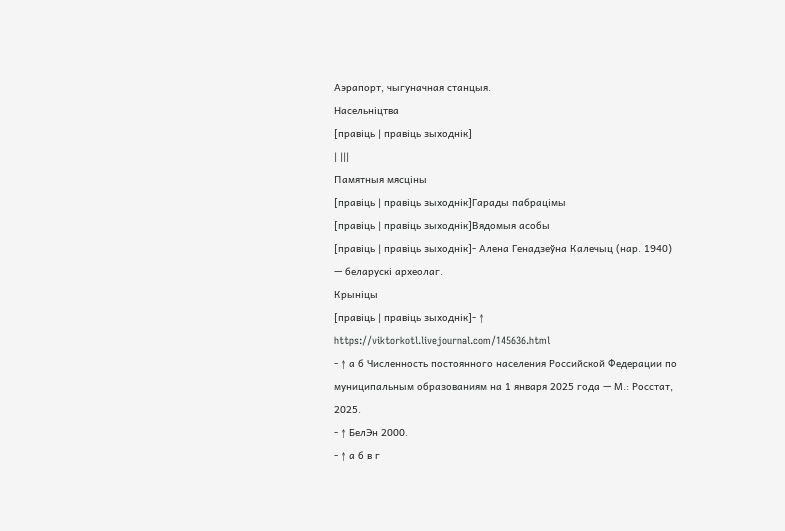Аэрапорт, чыгуначная станцыя.
Насельніцтва
[правіць | правіць зыходнік]
| |||
Памятныя мясціны
[правіць | правіць зыходнік]Гарады пабрацімы
[правіць | правіць зыходнік]Вядомыя асобы
[правіць | правіць зыходнік]- Алена Генадзеўна Калечыц (нар. 1940) — беларускі археолаг.
Крыніцы
[правіць | правіць зыходнік]- ↑ https://viktorkotl.livejournal.com/145636.html
- ↑ а б Численность постоянного населения Российской Федерации по муниципальным образованиям на 1 января 2025 года — М.: Росстат, 2025.
- ↑ БелЭн 2000.
- ↑ а б в г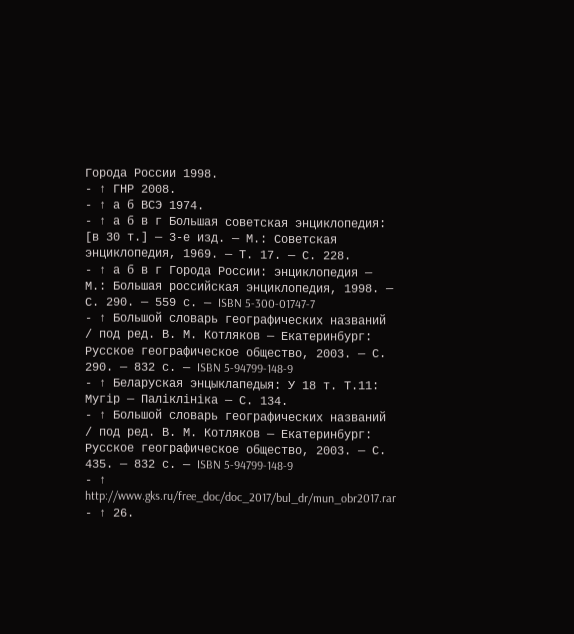Города России 1998.
- ↑ ГНР 2008.
- ↑ а б ВСЭ 1974.
- ↑ а б в г Большая советская энциклопедия: [в 30 т.] — 3-е изд. — М.: Советская энциклопедия, 1969. — Т. 17. — С. 228.
- ↑ а б в г Города России: энциклопедия — М.: Большая российская энциклопедия, 1998. — С. 290. — 559 с. — ISBN 5-300-01747-7
- ↑ Большой словарь географических названий / под ред. В. М. Котляков — Екатеринбург: Русское географическое общество, 2003. — С. 290. — 832 с. — ISBN 5-94799-148-9
- ↑ Беларуская энцыклапедыя: У 18 т. Т.11: Мугір — Паліклініка — С. 134.
- ↑ Большой словарь географических названий / под ред. В. М. Котляков — Екатеринбург: Русское географическое общество, 2003. — С. 435. — 832 с. — ISBN 5-94799-148-9
- ↑ http://www.gks.ru/free_doc/doc_2017/bul_dr/mun_obr2017.rar
- ↑ 26.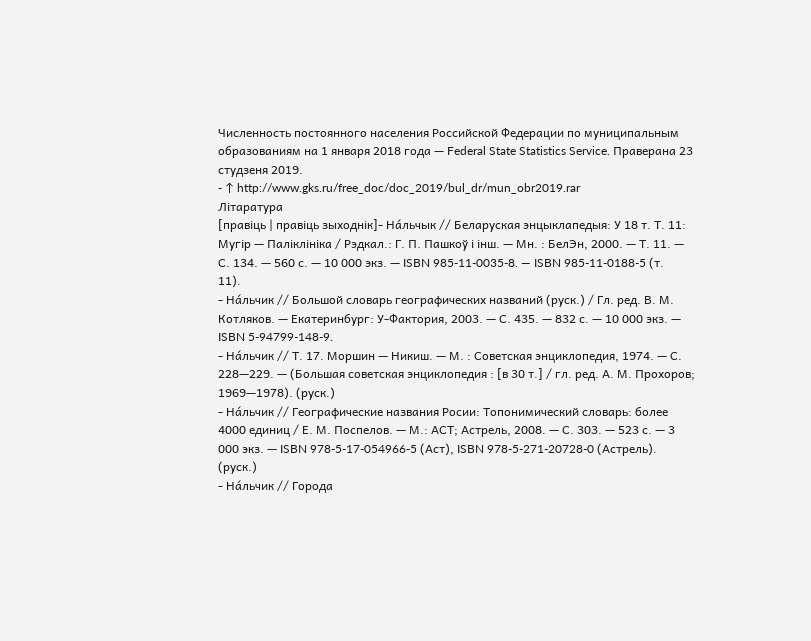Численность постоянного населения Российской Федерации по муниципальным образованиям на 1 января 2018 года — Federal State Statistics Service. Праверана 23 студзеня 2019.
- ↑ http://www.gks.ru/free_doc/doc_2019/bul_dr/mun_obr2019.rar
Літаратура
[правіць | правіць зыходнік]- На́льчык // Беларуская энцыклапедыя: У 18 т. Т. 11: Мугір — Паліклініка / Рэдкал.: Г. П. Пашкоў і інш. — Мн. : БелЭн, 2000. — Т. 11. — С. 134. — 560 с. — 10 000 экз. — ISBN 985-11-0035-8. — ISBN 985-11-0188-5 (т. 11).
- На́льчик // Большой словарь географических названий (руск.) / Гл. ред. В. М. Котляков. — Екатеринбург: У-Фактория, 2003. — С. 435. — 832 с. — 10 000 экз. — ISBN 5-94799-148-9.
- На́льчик // Т. 17. Моршин — Никиш. — М. : Советская энциклопедия, 1974. — С. 228—229. — (Большая советская энциклопедия : [в 30 т.] / гл. ред. А. М. Прохоров; 1969—1978). (руск.)
- На́льчик // Географические названия Росии: Топонимический словарь: более 4000 единиц / Е. М. Поспелов. — М.: АСТ; Астрель, 2008. — С. 303. — 523 с. — 3 000 экз. — ISBN 978-5-17-054966-5 (Аст), ISBN 978-5-271-20728-0 (Астрель). (руск.)
- На́льчик // Города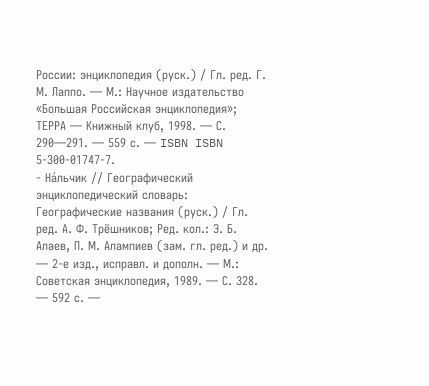России: энциклопедия (руск.) / Гл. ред. Г. М. Лаппо. — М.: Научное издательство «Большая Российская энциклопедия»; ТЕРРА — Книжный клуб, 1998. — С. 290—291. — 559 с. — ISBN ISBN 5-300-01747-7.
- На́льчик // Географический энциклопедический словарь: Географические названия (руск.) / Гл. ред. А. Ф. Трёшников; Ред. кол.: Э. Б. Алаев, П. М. Алампиев (зам. гл. ред.) и др. — 2-е изд., исправл. и дополн. — М.: Советская энциклопедия, 1989. — С. 328. — 592 с. —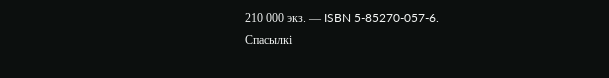210 000 экз. — ISBN 5-85270-057-6.
Спасылкі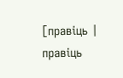[правіць | правіць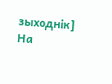зыходнік]
На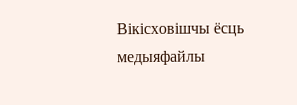Вікісховішчы ёсць медыяфайлы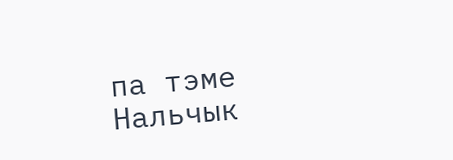па тэме Нальчык